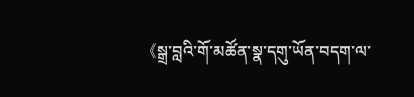《སྒྲ་བླའི་གོ་མཚོན་སྣ་དགུ་ཡོན་བདག་ལ་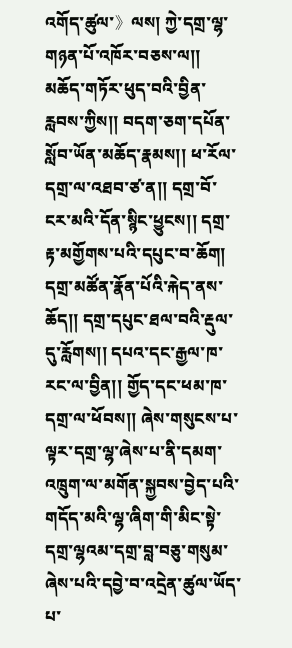འགོད་ཚུལ་》ལས། ཀྱེ་དགྲ་ལྷ་གཉན་པོ་འཁོར་བཅས་ལ།། མཆོད་གཏོར་ཕུད་བའི་བྱིན་རླབས་ཀྱིས།། བདག་ཅག་དཔོན་སློབ་ཡོན་མཆོད་རྣམས།། ཕ་རོལ་དགྲ་ལ་འཐབ་ཙ་ན།། དགྲ་བོ་ངར་མའི་དོན་སྙིང་ཕྱུངས།། དགྲ་རྟ་མགྱོགས་པའི་དཔུང་བ་ཆོག། དགྲ་མཚོན་རྣོན་པོའི་རྐེད་ནས་ཆོད།། དགྲ་དཔུང་ཐལ་བའི་རྡུལ་དུ་རློགས།། དཔའ་དང་རྒྱལ་ཁ་རང་ལ་བྱིན།། གྱོད་དང་ཕམ་ཁ་དགྲ་ལ་ཕོབས།། ཞེས་གསུངས་པ་ལྟར་དགྲ་ལྷ་ཞེས་པ་ནི་དམག་འཁྲུག་ལ་མགོན་སྐྱབས་བྱེད་པའི་གདོད་མའི་ལྷ་ཞིག་གི་མིང་སྟེ་དགྲ་ལྷའམ་དགྲ་བླ་བཅུ་གསུམ་ཞེས་པའི་དབྱེ་བ་འདྲེན་ཚུལ་ཡོད་པ་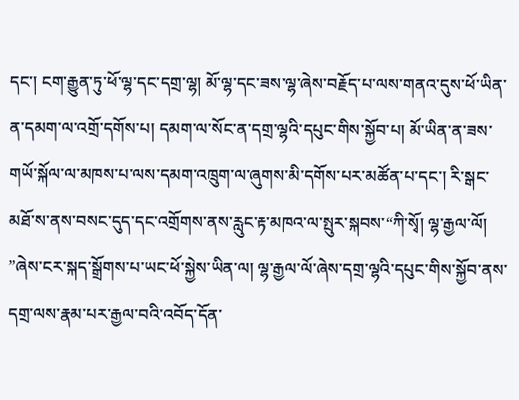དང་། ངག་རྒྱུན་ཏུ་ཕོ་ལྷ་དང་དགྲ་ལྷ། མོ་ལྷ་དང་ཟས་ལྷ་ཞེས་བརྗོད་པ་ལས་གནའ་དུས་ཕོ་ཡིན་ན་དམག་ལ་འགྲོ་དགོས་པ། དམག་ལ་སོང་ན་དགྲ་ལྷའི་དཔུང་གིས་སྐྱོབ་པ། མོ་ཡིན་ན་ཟས་གཡོ་སྐོལ་ལ་མཁས་པ་ལས་དམག་འཁྲུག་ལ་ཞུགས་མི་དགོས་པར་མཚོན་པ་དང་། རི་སྒང་མཐོ་ས་ནས་བསང་དུད་དང་འགྲོགས་ནས་རླུང་རྟ་མཁའ་ལ་སྤུར་སྐབས་“ཀི་སྭོ། ལྷ་རྒྱལ་ལོ། ”ཞེས་ངར་སྐད་སྒྲོགས་པ་ཡང་ཕོ་སྐྱེས་ཡིན་ལ། ལྷ་རྒྱལ་ལོ་ཞེས་དགྲ་ལྷའི་དཔུང་གིས་སྐྱོབ་ནས་དགྲ་ལས་རྣམ་པར་རྒྱལ་བའི་འབོད་དོན་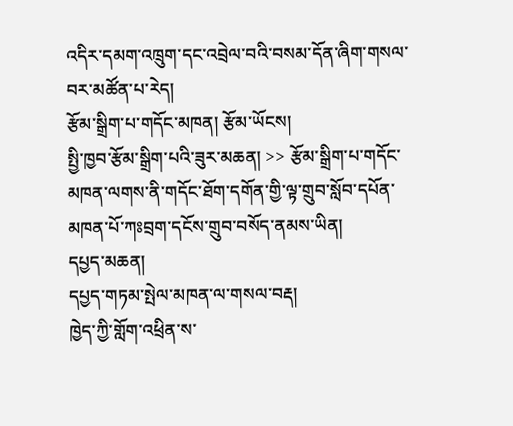འདིར་དམག་འཁྲུག་དང་འབྲེལ་བའི་བསམ་དོན་ཞིག་གསལ་བར་མཚོན་པ་རེད།
རྩོམ་སྒྲིག་པ་གདོང་མཁན། རྩོམ་ཡོངས།
སྤྱི་ཁྱབ་རྩོམ་སྒྲིག་པའི་ཟུར་མཆན། >> རྩོམ་སྒྲིག་པ་གདོང་མཁན་ལགས་ནི་གདོང་ཐོག་དགོན་གྱི་ལྟ་གྲུབ་སློབ་དཔོན་མཁན་པོ་ཀཿབྲག་དངོས་གྲུབ་བསོད་ནམས་ཡིན།
དཔྱད་མཆན།
དཔྱད་གཏམ་སྤེལ་མཁན་ལ་གསལ་བརྡ།
ཁྱེད་ཀྱི་གློག་འཕྲིན་ས་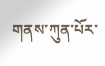གནས་ཀུན་པོར་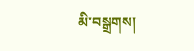མི་བསྒྲགས།